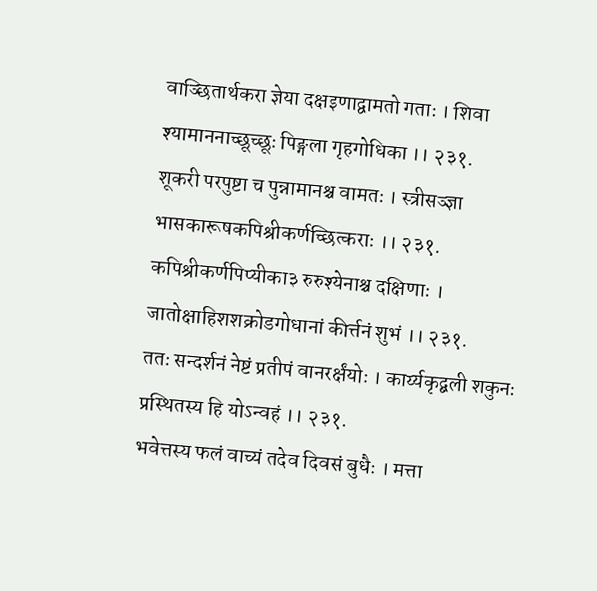वाञ्छितार्थकरा ज्ञेया दक्षइणाद्वामतो गताः । शिवा श्यामाननाच्छूच्छूः पिङ्गला गृहगोधिका ।। २३१.
शूकरी परपुष्टा च पुन्नामानश्च वामतः । स्त्रीसञ्ज्ञा भासकारूषकपिश्रीकर्णच्छित्कराः ।। २३१.
कपिश्रीकर्णपिप्यीका३ रुरुश्येनाश्च दक्षिणाः । जातोक्षाहिशशक्रोडगोधानां कीर्त्तनं शुभं ।। २३१.
ततः सन्दर्शनं नेष्टं प्रतीपं वानरर्क्षंयोः । कार्य्यकृद्बली शकुनः प्रस्थितस्य हि योऽन्वहं ।। २३१.
भवेत्तस्य फलं वाच्यं तदेव दिवसं बुधैः । मत्ता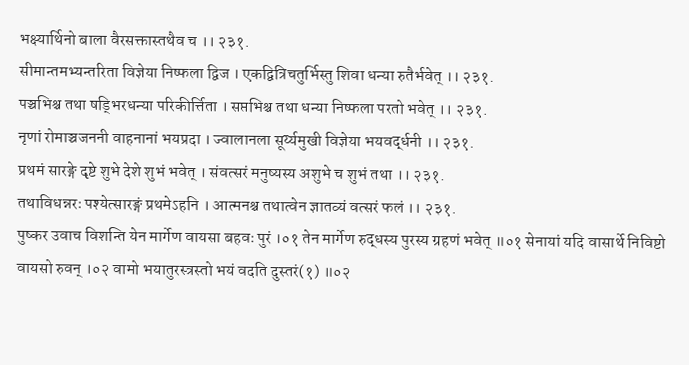भक्ष्यार्थिनो बाला वैरसक्तास्तथैव च ।। २३१.
सीमान्तमभ्यन्तरिता विज्ञेया निष्फला द्विज । एकद्वित्रिचतुर्भिस्तु शिवा धन्या रुतैर्भवेत् ।। २३१.
पञ्चभिश्च तथा षड्भिरधन्या परिकीर्त्तिता । सप्तभिश्च तथा धन्या निष्फला परतो भवेत् ।। २३१.
नृणां रोमाञ्चजननी वाहनानां भयप्रदा । ज्वालानला सूर्य्यमुखी विज्ञेया भयवर्द्धनी ।। २३१.
प्रथमं सारङ्गे दृष्टे शुभे देशे शुभं भवेत् । संवत्सरं मनुष्यस्य अशुभे च शुभं तथा ।। २३१.
तथाविधन्नरः पश्येत्सारङ्गं प्रथमेऽहनि । आत्मनश्च तथात्वेन ज्ञातव्यं वत्सरं फलं ।। २३१.
पुष्कर उवाच विशन्ति येन मार्गेण वायसा बहवः पुरं ।०१ तेन मार्गेण रुद्धस्य पुरस्य ग्रहणं भवेत् ॥०१ सेनायां यदि वासार्थे निविष्टो वायसो रुवन् ।०२ वामो भयातुरस्त्रस्तो भयं वदति दुस्तरं(१) ॥०२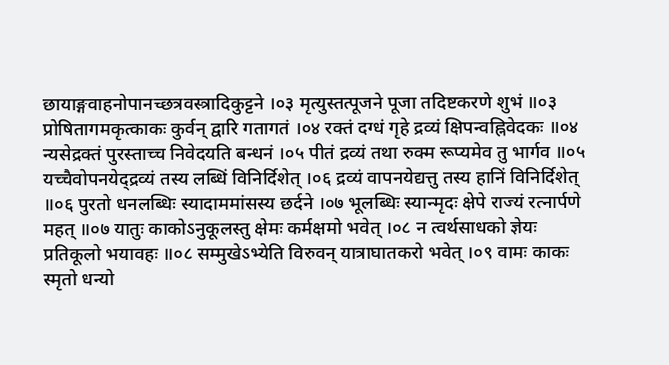छायाङ्गवाहनोपानच्छत्रवस्त्रादिकुट्टने ।०३ मृत्युस्तत्पूजने पूजा तदिष्टकरणे शुभं ॥०३ प्रोषितागमकृत्काकः कुर्वन् द्वारि गतागतं ।०४ रक्तं दग्धं गृहे द्रव्यं क्षिपन्वह्निवेदकः ॥०४ न्यसेद्रक्तं पुरस्ताच्च निवेदयति बन्धनं ।०५ पीतं द्रव्यं तथा रुक्म रूप्यमेव तु भार्गव ॥०५ यच्चैवोपनयेद्द्रव्यं तस्य लब्धिं विनिर्दिशेत् ।०६ द्रव्यं वापनयेद्यत्तु तस्य हानिं विनिर्दिशेत् ॥०६ पुरतो धनलब्धिः स्यादाममांसस्य छर्दने ।०७ भूलब्धिः स्यान्मृदः क्षेपे राज्यं रत्नार्पणे महत् ॥०७ यातुः काकोऽनुकूलस्तु क्षेमः कर्मक्षमो भवेत् ।०८ न त्वर्थसाधको ज्ञेयः प्रतिकूलो भयावहः ॥०८ सम्मुखेऽभ्येति विरुवन् यात्राघातकरो भवेत् ।०९ वामः काकः स्मृतो धन्यो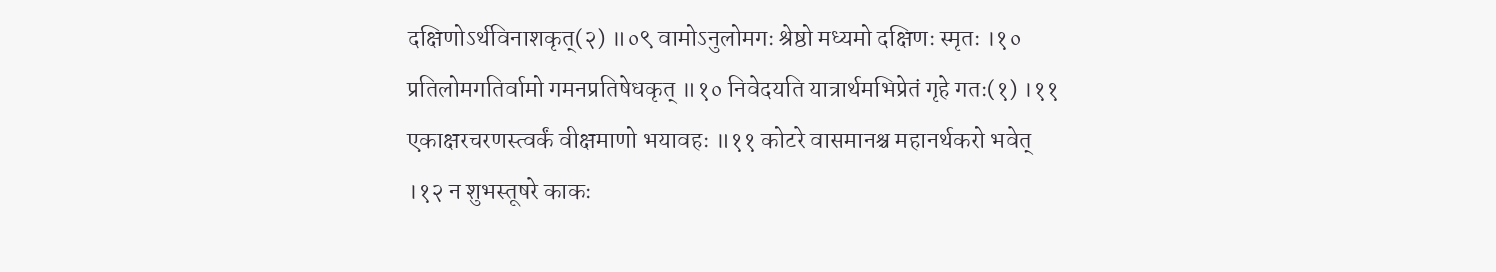दक्षिणोऽर्थविनाशकृत्(२) ॥०९ वामोऽनुलोमगः श्रेष्ठो मध्यमो दक्षिणः स्मृतः ।१० प्रतिलोमगतिर्वामो गमनप्रतिषेधकृत् ॥१० निवेदयति यात्रार्थमभिप्रेतं गृहे गतः(१) ।११ एकाक्षरचरणस्त्वर्कं वीक्षमाणो भयावहः ॥११ कोटरे वासमानश्च महानर्थकरो भवेत् ।१२ न शुभस्तूषरे काकः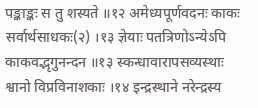पङ्काङ्कः स तु शस्यते ॥१२ अमेध्यपूर्णवदनः काकः सर्वार्थसाधकः(२) ।१३ ज्ञेयाः पतत्रिणोऽन्येऽपि काकवद्भृगुनन्दन ॥१३ स्कन्धावारापसव्यस्थाः श्वानो विप्रविनाशकाः ।१४ इन्द्रस्थाने नरेन्द्रस्य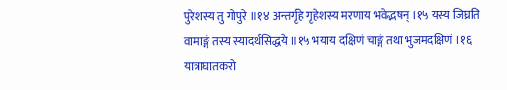पुरेशस्य तु गोपुरे ॥१४ अन्तर्गृहे गृहेशस्य मरणाय भवेद्भषन् ।१५ यस्य जिघ्रति वामाङ्गं तस्य स्यादर्थसिद्धये ॥१५ भयाय दक्षिणं चाङ्गं तथा भुजमदक्षिणं ।१६ यात्राघातकरो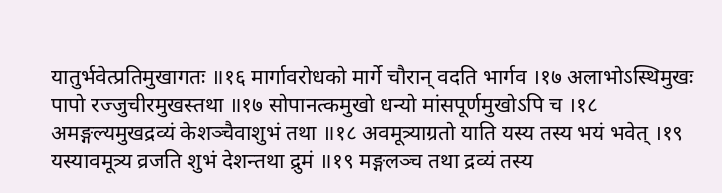यातुर्भवेत्प्रतिमुखागतः ॥१६ मार्गावरोधको मार्गे चौरान् वदति भार्गव ।१७ अलाभोऽस्थिमुखः पापो रज्जुचीरमुखस्तथा ॥१७ सोपानत्कमुखो धन्यो मांसपूर्णमुखोऽपि च ।१८ अमङ्गल्यमुखद्रव्यं केशञ्चैवाशुभं तथा ॥१८ अवमूत्र्याग्रतो याति यस्य तस्य भयं भवेत् ।१९ यस्यावमूत्र्य व्रजति शुभं देशन्तथा द्रुमं ॥१९ मङ्गलञ्च तथा द्रव्यं तस्य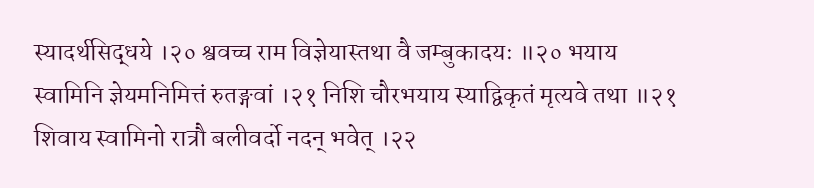स्यादर्थसिद्धये ।२० श्ववच्च राम विज्ञेयास्तथा वै जम्बुकादयः ॥२० भयाय स्वामिनि ज्ञेयमनिमित्तं रुतङ्गवां ।२१ निशि चौरभयाय स्याद्विकृतं मृत्यवे तथा ॥२१ शिवाय स्वामिनो रात्रौ बलीवर्दो नदन् भवेत् ।२२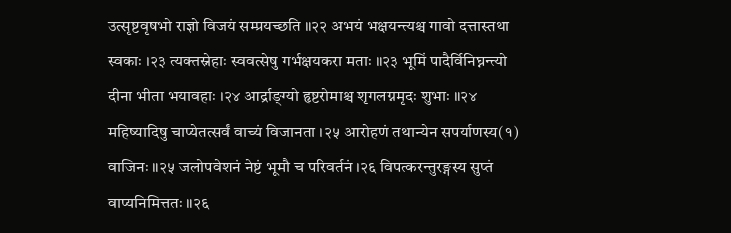उत्सृष्टवृषभो राज्ञो विजयं सम्प्रयच्छति ॥२२ अभयं भक्षयन्त्यश्च गावो दत्तास्तथा स्वकाः ।२३ त्यक्तस्नेहाः स्ववत्सेषु गर्भक्षयकरा मताः ॥२३ भूमिं पादैर्विनिघ्नन्त्यो दीना भीता भयावहाः ।२४ आर्द्राङ्ग्यो हृष्टरोमाश्च शृगलग्नमृदः शुभाः ॥२४ महिष्यादिषु चाप्येतत्सर्वं वाच्यं विजानता ।२५ आरोहणं तथान्येन सपर्याणस्य(१) वाजिनः ॥२५ जलोपवेशनं नेष्टं भूमौ च परिवर्तनं ।२६ विपत्करन्तुरङ्गस्य सुप्तं वाप्यनिमित्ततः ॥२६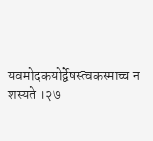यवमोदकयोर्द्वेषस्त्वकस्माच्च न शस्यते ।२७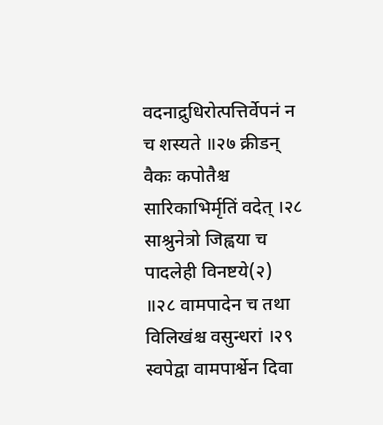वदनाद्रुधिरोत्पत्तिर्वेपनं न च शस्यते ॥२७ क्रीडन् वैकः कपोतैश्च सारिकाभिर्मृतिं वदेत् ।२८ साश्रुनेत्रो जिह्वया च पादलेही विनष्टये(२) ॥२८ वामपादेन च तथा विलिखंश्च वसुन्धरां ।२९ स्वपेद्वा वामपार्श्वेन दिवा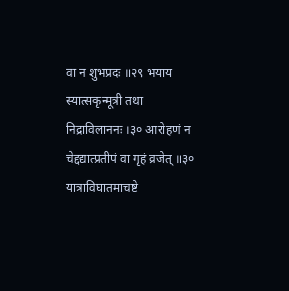वा न शुभप्रदः ॥२९ भयाय स्यात्सकृन्मूत्री तथा निद्राविलाननः ।३० आरोहणं न चेद्दद्यात्प्रतीपं वा गृहं व्रजेत् ॥३० यात्राविघातमाचष्टे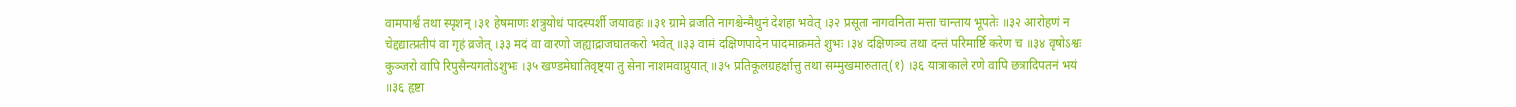वामपार्श्वं तथा स्पृशन् ।३१ हेषमाणः शत्रुयोधं पादस्पर्शी जयावहः ॥३१ ग्रामे व्रजति नागश्चेन्मैथुनं देशहा भवेत् ।३२ प्रसूता नागवनिता मत्ता चान्ताय भूपतेः ॥३२ आरोहणं न चेद्दद्यात्प्रतीपं वा गृहं व्रजेत् ।३३ मदं वा वारणो जह्याद्राजघातकरो भवेत् ॥३३ वामं दक्षिणपादेन पादमाक्रमते शुभः ।३४ दक्षिणञ्च तथा दन्तं परिमार्ष्टि करेण च ॥३४ वृषोऽश्वः कुञ्जरो वापि रिपुसैन्यगतोऽशुभः ।३५ खण्डमेघातिवृष्ट्या तु सेना नाशमवाप्नुयात् ॥३५ प्रतिकूलग्रहर्क्षात्तु तथा सम्मुखमारुतात्(१) ।३६ यात्राकाले रणे वापि छत्रादिपतनं भयं ॥३६ हृष्टा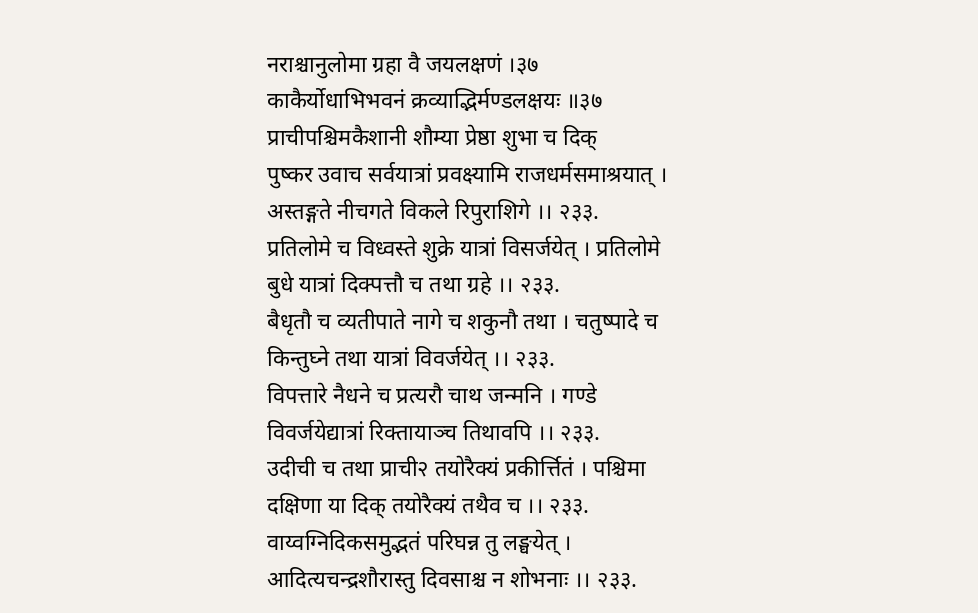नराश्चानुलोमा ग्रहा वै जयलक्षणं ।३७ काकैर्योधाभिभवनं क्रव्याद्भिर्मण्डलक्षयः ॥३७ प्राचीपश्चिमकैशानी शौम्या प्रेष्ठा शुभा च दिक्
पुष्कर उवाच सर्वयात्रां प्रवक्ष्यामि राजधर्मसमाश्रयात् । अस्तङ्गते नीचगते विकले रिपुराशिगे ।। २३३.
प्रतिलोमे च विध्वस्ते शुक्रे यात्रां विसर्जयेत् । प्रतिलोमे बुधे यात्रां दिक्पत्तौ च तथा ग्रहे ।। २३३.
बैधृतौ च व्यतीपाते नागे च शकुनौ तथा । चतुष्पादे च किन्तुघ्ने तथा यात्रां विवर्जयेत् ।। २३३.
विपत्तारे नैधने च प्रत्यरौ चाथ जन्मनि । गण्डे विवर्जयेद्यात्रां रिक्तायाञ्च तिथावपि ।। २३३.
उदीची च तथा प्राची२ तयोरैक्यं प्रकीर्त्तितं । पश्चिमा दक्षिणा या दिक् तयोरैक्यं तथैव च ।। २३३.
वाय्वग्निदिकसमुद्भतं परिघन्न तु लङ्घयेत् । आदित्यचन्द्रशौरास्तु दिवसाश्च न शोभनाः ।। २३३.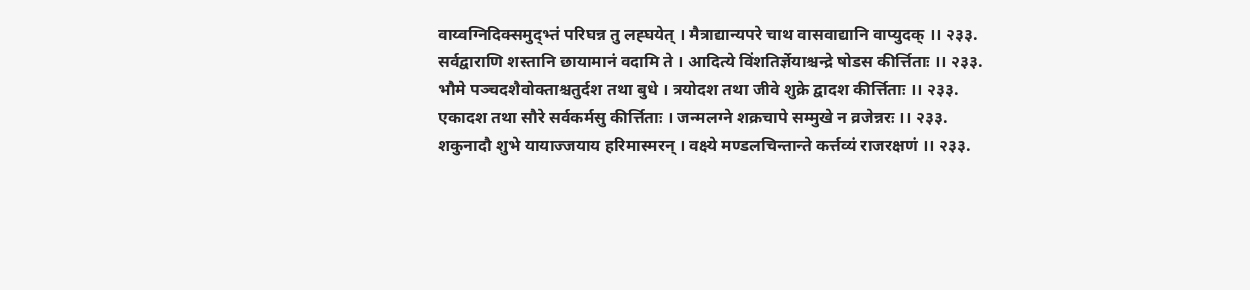वाय्वग्निदिक्समुद्भ्तं परिघन्न तु लह्घयेत् । मैत्राद्यान्यपरे चाथ वासवाद्यानि वाप्युदक् ।। २३३.
सर्वद्वाराणि शस्तानि छायामानं वदामि ते । आदित्ये विंशतिर्ज्ञेयाश्चन्द्रे षोडस कीर्त्तिताः ।। २३३.
भौमे पञ्चदशैवोक्ताश्चतुर्दश तथा बुधे । त्रयोदश तथा जीवे शुक्रे द्वादश कीर्त्तिताः ।। २३३.
एकादश तथा सौरे सर्वकर्मसु कीर्त्तिताः । जन्मलग्ने शक्रचापे सम्मुखे न व्रजेन्नरः ।। २३३.
शकुनादौ शुभे यायाज्जयाय हरिमास्मरन् । वक्ष्ये मण्डलचिन्तान्ते कर्त्तव्यं राजरक्षणं ।। २३३.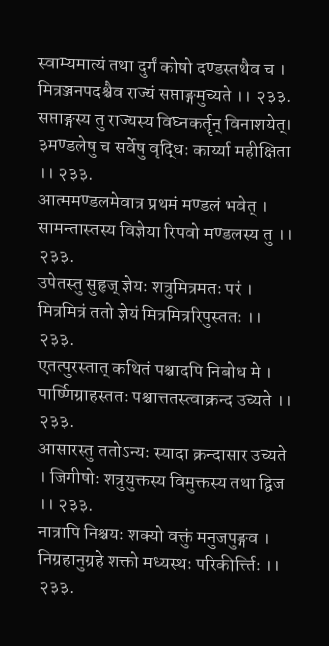स्वाम्यमात्यं तथा दुर्गं कोषो दण्डस्तथैव च । मित्रञ्जनपदश्चैव राज्यं सप्ताङ्गमुच्यते ।। २३३.
सप्ताङ्गस्य तु राज्यस्य विघ्नकर्तॄन् विनाशयेत्। ३मण्डलेषु च सर्वेषु वृद्धिः कार्य्या महीक्षिता ।। २३३.
आत्ममण्डलमेवात्र प्रथमं मण्डलं भवेत् । सामन्तास्तस्य विज्ञेया रिपवो मण्डलस्य तु ।। २३३.
उपेतस्तु सुहृज् ज्ञेयः शत्रुमित्रमतः परं । मित्रमित्रं ततो ज्ञेयं मित्रमित्ररिपुस्ततः ।। २३३.
एतत्पुरस्तात् कथितं पश्चादपि निबोध मे । पार्ष्णिग्राहस्ततः पश्चात्ततस्त्वाक्रन्द उच्यते ।। २३३.
आसारस्तु ततोऽन्यः स्यादा क्रन्दासार उच्यते । जिगीषोः शत्रुयुक्तस्य विमुक्तस्य तथा द्विज ।। २३३.
नात्रापि निश्चयः शक्यो वक्तुं मनुजपुङ्गव । निग्रहानुग्रहे शक्तो मध्यस्थः परिकीर्त्त्तिः ।। २३३.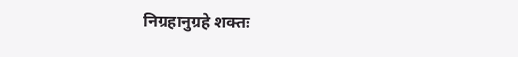निग्रहानुग्रहे शक्तः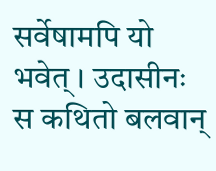सर्वेषामपि यो भवेत् । उदासीनः स कथितो बलवान्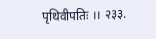पृथिवीपतिः ।। २३३.